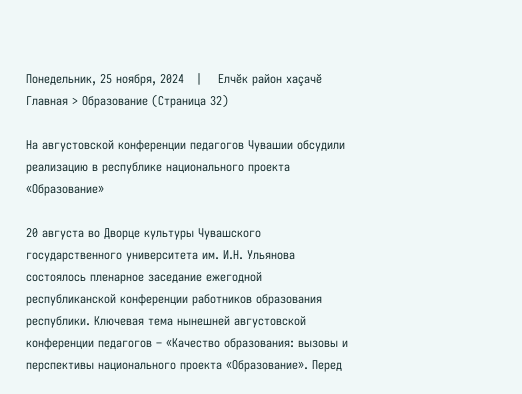Понедельник, 25 ноября, 2024   |    Елчĕк район хаçачĕ
Главная > Образование (Страница 32)

На августовской конференции педагогов Чувашии обсудили реализацию в республике национального проекта «Образование»

20 августа во Дворце культуры Чувашского государственного университета им. И.Н. Ульянова состоялось пленарное заседание ежегодной республиканской конференции работников образования республики. Ключевая тема нынешней августовской конференции педагогов – «Качество образования: вызовы и перспективы национального проекта «Образование». Перед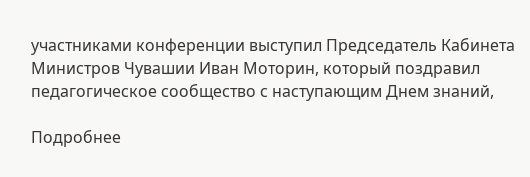участниками конференции выступил Председатель Кабинета Министров Чувашии Иван Моторин, который поздравил педагогическое сообщество с наступающим Днем знаний,

Подробнее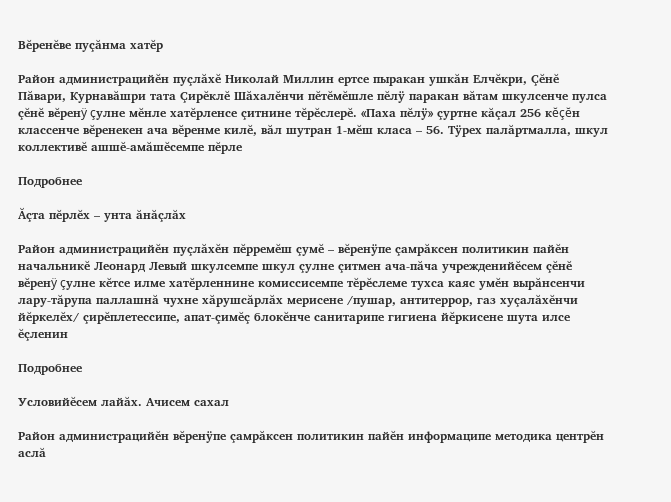Вĕренĕве пуçăнма хатĕр

Район администрацийĕн пуçлăхĕ Николай Миллин ертсе пыракан ушкăн Елчĕкри, Çĕнĕ Пăвари, Курнавăшри тата Çирĕклĕ Шăхалĕнчи пĕтĕмĕшле пĕлÿ паракан вăтам шкулсенче пулса çĕнĕ вĕренÿ çулне мĕнле хатĕрленсе çитнине тĕрĕслерĕ. «Паха пĕлÿ» çуртне кăçал 256 кĕçĕн классенче вĕренекен ача вĕренме килĕ, вăл шутран 1-мĕш класа – 56. Тÿрех палăртмалла, шкул коллективĕ ашшĕ-амăшĕсемпе пĕрле

Подробнее

Ăçта пĕрлĕх – унта ăнăçлăх

Район администрацийĕн пуçлăхĕн пĕрремĕш çумĕ – вĕренÿпе çамрăксен политикин пайĕн начальникĕ Леонард Левый шкулсемпе шкул çулне çитмен ача-пăча учрежденийĕсем çĕнĕ вĕренÿ çулне кĕтсе илме хатĕрленнине комиссисемпе тĕрĕслеме тухса каяс умĕн вырăнсенчи лару-тăрупа паллашнă чухне хăрушсăрлăх мерисене /пушар, антитеррор, газ хуçалăхĕнчи йĕркелĕх/ çирĕплетессипе, апат-çимĕç блокĕнче санитарипе гигиена йĕркисене шута илсе ĕçленин

Подробнее

Условийĕсем лайăх. Ачисем сахал

Район администрацийĕн вĕренÿпе çамрăксен политикин пайĕн информаципе методика центрĕн аслă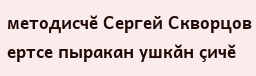методисчĕ Сергей Скворцов ертсе пыракан ушкăн çичĕ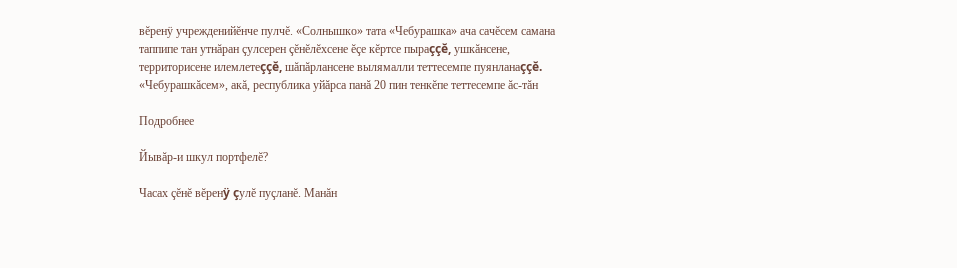вĕренÿ учрежденийĕнче пулчĕ. «Солнышко» тата «Чебурашка» ача сачĕсем самана таппипе тан утнăран çулсерен çĕнĕлĕхсене ĕçе кĕртсе пыраççĕ, ушкăнсене, территорисене илемлетеççĕ, шăпăрлансене вылямалли теттесемпе пуянланаççĕ. «Чебурашкăсем», акă, республика уйăрса панă 20 пин тенкĕпе теттесемпе ăс-тăн

Подробнее

Йывăр-и шкул портфелĕ?

Часах çĕнĕ вĕренÿ çулĕ пуçланĕ. Манăн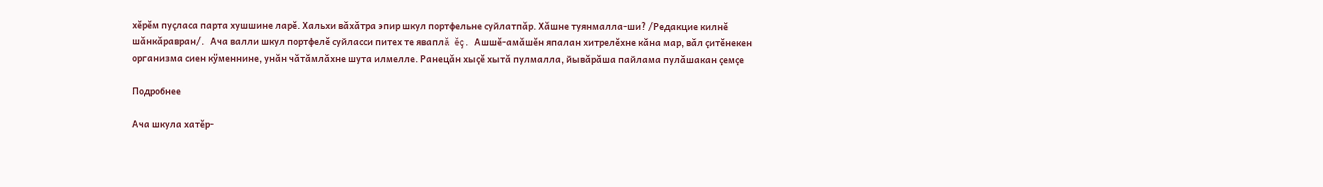хĕрĕм пуçласа парта хушшине ларĕ. Хальхи вăхăтра эпир шкул портфельне суйлатпăр. Хăшне туянмалла-ши? /Редакцие килнĕ шăнкăравран/.   Ача валли шкул портфелĕ суйласси питех те яваплă ĕç. Ашшĕ-амăшĕн япалан хитрелĕхне кăна мар, вăл çитĕнекен организма сиен кÿменнине, унăн чăтăмлăхне шута илмелле. Ранецăн хыçĕ хытă пулмалла, йывăрăша пайлама пулăшакан çемçе

Подробнее

Ача шкула хатĕр-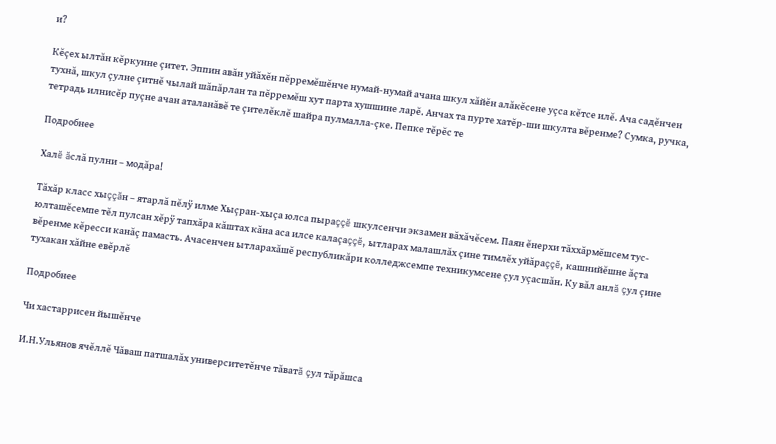и?

Кĕçех ылтăн кĕркунне çитет. Эппин авăн уйăхĕн пĕрремĕшĕнче нумай-нумай ачана шкул хăйĕн алăкĕсене уçса кĕтсе илĕ. Ача садĕнчен тухнă, шкул çулне çитнĕ чылай шăпăрлан та пĕрремĕш хут парта хушшине ларĕ. Анчах та пурте хатĕр-ши шкулта вĕренме? Сумка, ручка, тетрадь илнисĕр пуçне ачан аталанăвĕ те çителĕклĕ шайра пулмалла-çке. Пепке тĕрĕс те

Подробнее

Халĕ ăслă пулни – модăра!

Тăхăр класс хыççăн – ятарлă пĕлÿ илме Хыçран-хыçа юлса пыраççĕ шкулсенчи экзамен вăхăчĕсем. Паян ĕнерхи тăххăрмĕшсем тус-юлташĕсемпе тĕл пулсан хĕрÿ тапхăра кăштах кăна аса илсе калаçаççĕ, ытларах малашлăх çине тимлĕх уйăраççĕ, кашнийĕшне ăçта вĕренме кĕресси канăç памасть. Ачасенчен ытларахăшĕ республикăри колледжсемпе техникумсене çул уçасшăн. Ку вăл анлă çул çине тухакан хăйне евĕрлĕ

Подробнее

Чи хастаррисен йышĕнче

И.Н.Ульянов ячĕллĕ Чăваш патшалăх университетĕнче тăватă çул тăрăшса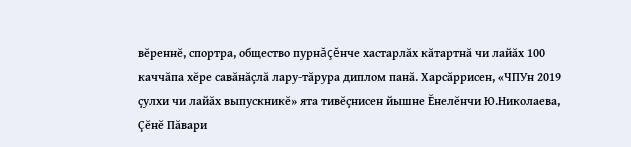вĕреннĕ, спортра, общество пурнăçĕнче хастарлăх кăтартнă чи лайăх 100 каччăпа хĕре савăнăçлă лару-тăрура диплом панă. Харсăррисен, «ЧПУн 2019 çулхи чи лайăх выпускникĕ» ята тивĕçнисен йышне Ĕнелĕнчи Ю.Николаева, Çĕнĕ Пăвари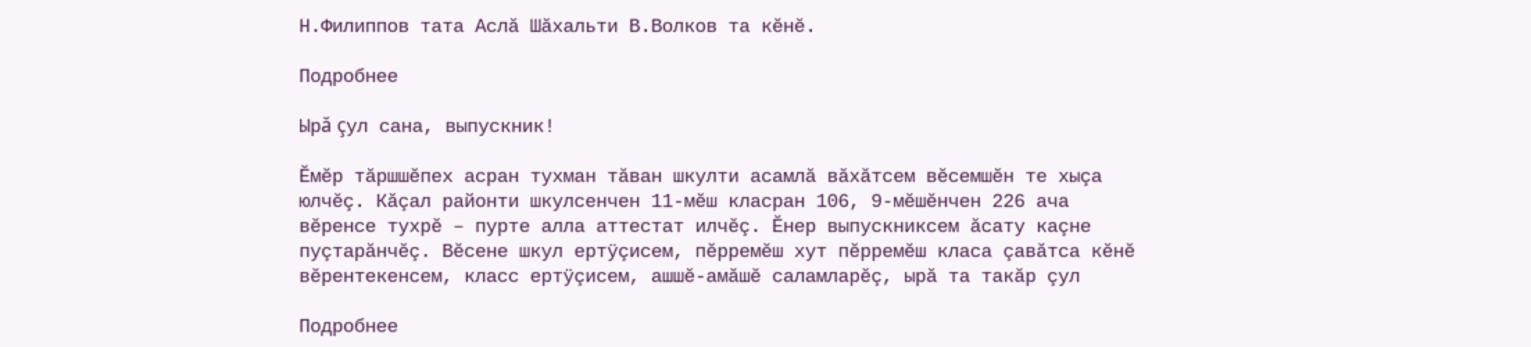Н.Филиппов тата Аслă Шăхальти В.Волков та кĕнĕ.

Подробнее

Ырă çул сана, выпускник!

Ĕмĕр тăршшĕпех асран тухман тăван шкулти асамлă вăхăтсем вĕсемшĕн те хыçа юлчĕç. Кăçал районти шкулсенчен 11-мĕш класран 106, 9-мĕшĕнчен 226 ача вĕренсе тухрĕ – пурте алла аттестат илчĕç. Ĕнер выпускниксем ăсату каçне пуçтарăнчĕç. Вĕсене шкул ертÿçисем, пĕрремĕш хут пĕрремĕш класа çавăтса кĕнĕ вĕрентекенсем, класс ертÿçисем, ашшĕ-амăшĕ саламларĕç, ырă та такăр çул

Подробнее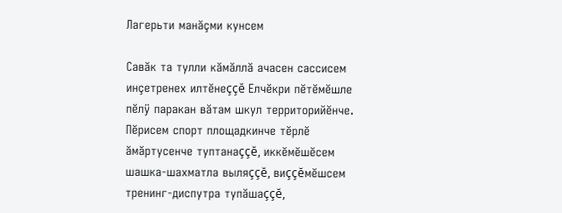Лагерьти манăçми кунсем

Савăк та тулли кăмăллă ачасен сассисем инçетренех илтĕнеççĕ Елчĕкри пĕтĕмĕшле пĕлÿ паракан вăтам шкул территорийĕнче. Пĕрисем спорт площадкинче тĕрлĕ ăмăртусенче туптанаççĕ, иккĕмĕшĕсем шашка-шахматла выляççĕ, виççĕмĕшсем тренинг-диспутра тупăшаççĕ,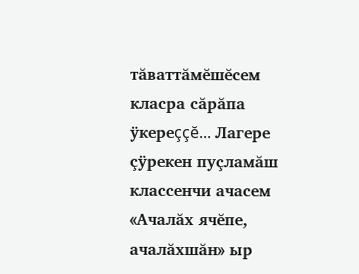тăваттăмĕшĕсем класра сăрăпа ÿкереççĕ... Лагере çÿрекен пуçламăш классенчи ачасем «Ачалăх ячĕпе, ачалăхшăн» ыр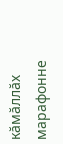кăмăллăх марафонне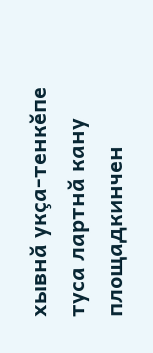хывнă укçа-тенкĕпе туса лартнă кану площадкинчен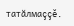татăлмаççĕ.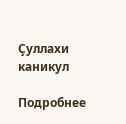Çуллахи каникул

Подробнее